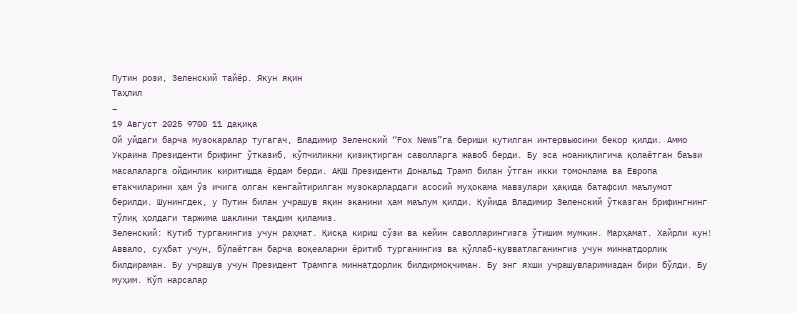Путин рози, Зеленский тайёр. Якун яқин
Таҳлил
−
19 Август 2025 9700 11 дақиқа
Ой уйдаги барча музокаралар тугагач, Владимир Зеленский “Fox News”га бериши кутилган интервьюсини бекор қилди. Аммо Украина Президенти брифинг ўтказиб, кўпчиликни қизиқтирган саволларга жавоб берди. Бу эса ноаниқлигича қолаётган баъзи масалаларга ойдинлик киритишда ёрдам берди. АҚШ Президенти Дональд Трамп билан ўтган икки томонлама ва Европа етакчиларини ҳам ўз ичига олган кенгайтирилган музокарлардаги асосий муҳокама мавзулари ҳақида батафсил маълумот берилди. Шунингдек, у Путин билан учрашув яқин эканини ҳам маълум қилди. Қуйида Владимир Зеленский ўтказган брифингнинг тўлиқ ҳолдаги таржима шаклини тақдим қиламиз.
Зеленский: Кутиб турганингиз учун раҳмат. Қисқа кириш сўзи ва кейин саволларингизга ўтишим мумкин. Марҳамат. Хайрли кун! Аввало, суҳбат учун, бўлаётган барча воқеаларни ёритиб турганингиз ва қўллаб-қувватлаганингиз учун миннатдорлик билдираман. Бу учрашув учун Президент Трампга миннатдорлик билдирмоқчиман. Бу энг яхши учрашувларимиздан бири бўлди. Бу муҳим. Кўп нарсалар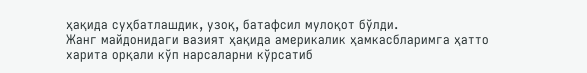ҳақида суҳбатлашдик, узоқ, батафсил мулоқот бўлди.
Жанг майдонидаги вазият ҳақида америкалик ҳамкасбларимга ҳатто харита орқали кўп нарсаларни кўрсатиб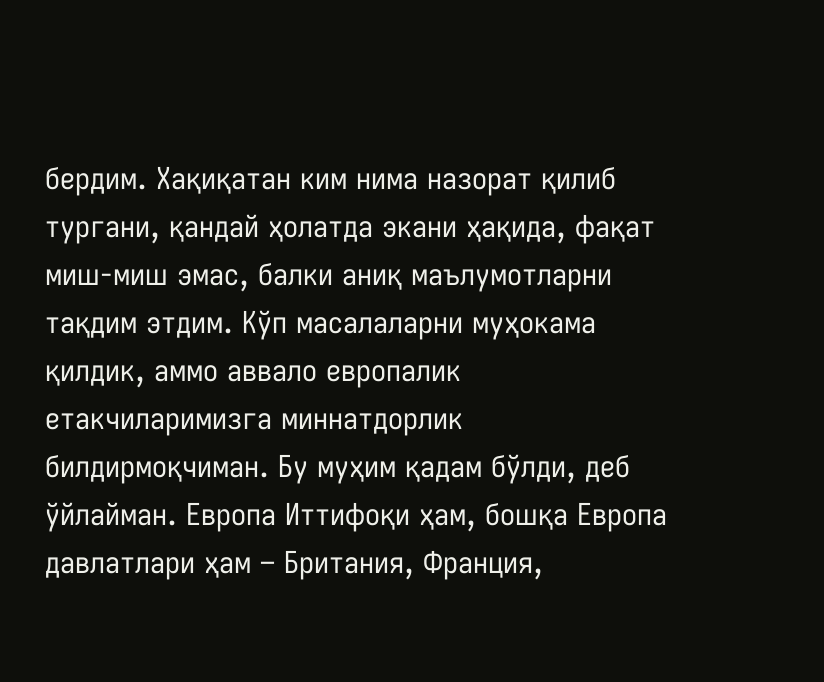бердим. Хақиқатан ким нима назорат қилиб тургани, қандай ҳолатда экани ҳақида, фақат миш-миш эмас, балки аниқ маълумотларни тақдим этдим. Кўп масалаларни муҳокама қилдик, аммо аввало европалик етакчиларимизга миннатдорлик билдирмоқчиман. Бу муҳим қадам бўлди, деб ўйлайман. Европа Иттифоқи ҳам, бошқа Европа давлатлари ҳам – Британия, Франция,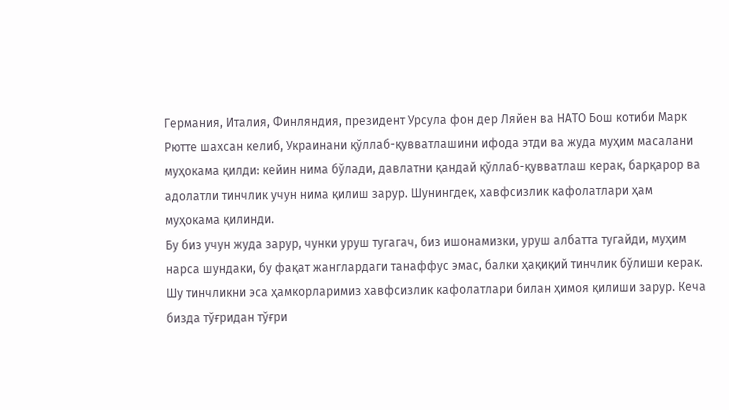Германия, Италия, Финляндия, президент Урсула фон дер Ляйен ва НАТО Бош котиби Марк Рютте шахсан келиб, Украинани қўллаб-қувватлашини ифода этди ва жуда муҳим масалани муҳокама қилди: кейин нима бўлади, давлатни қандай қўллаб-қувватлаш керак, барқарор ва адолатли тинчлик учун нима қилиш зарур. Шунингдек, хавфсизлик кафолатлари ҳам муҳокама қилинди.
Бу биз учун жуда зарур, чунки уруш тугагач, биз ишонамизки, уруш албатта тугайди, муҳим нарса шундаки, бу фақат жанглардаги танаффус эмас, балки ҳақиқий тинчлик бўлиши керак. Шу тинчликни эса ҳамкорларимиз хавфсизлик кафолатлари билан ҳимоя қилиши зарур. Кеча бизда тўғридан тўғри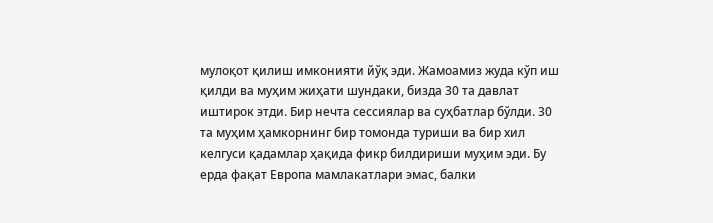мулоқот қилиш имконияти йўқ эди. Жамоамиз жуда кўп иш қилди ва муҳим жиҳати шундаки, бизда 30 та давлат иштирок этди. Бир нечта сессиялар ва суҳбатлар бўлди. 30 та муҳим ҳамкорнинг бир томонда туриши ва бир хил келгуси қадамлар ҳақида фикр билдириши муҳим эди. Бу ерда фақат Европа мамлакатлари эмас, балки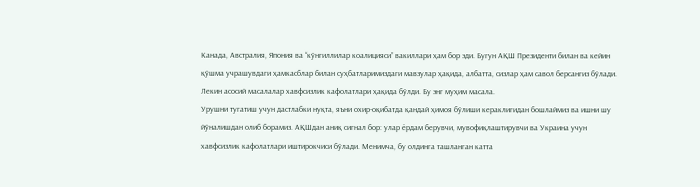Канада, Австралия, Япония ва “кўнгиллилар коалицияси” вакиллари ҳам бор эди. Бугун АҚШ Президенти билан ва кейин қўшма учрашувдаги ҳамкасблар билан суҳбатларимиздаги мавзулар ҳақида, албатта, сизлар ҳам савол берсангиз бўлади. Лекин асосий масалалар хавфсизлик кафолатлари ҳақида бўлди. Бу энг муҳим масала.
Урушни тугатиш учун дастлабки нуқта, яъни охир-оқибатда қандай ҳимоя бўлиши кераклигидан бошлаймиз ва ишни шу йўналишдан олиб борамиз. АҚШдан аниқ сигнал бор: улар ёрдам берувчи, мувофиқлаштирувчи ва Украина учун хавфсизлик кафолатлари иштирокчиси бўлади. Менимча, бу олдинга ташланган катта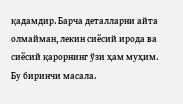қадамдир. Барча деталларни айта олмайман, лекин сиёсий ирода ва сиёсий қарорнинг ўзи ҳам муҳим. Бу биринчи масала.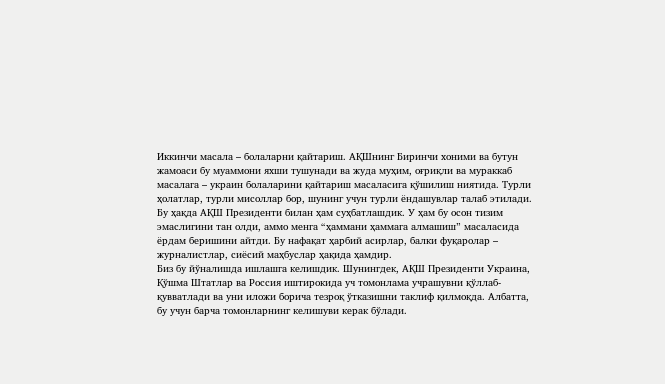Иккинчи масала – болаларни қайтариш. АҚШнинг Биринчи хоними ва бутун жамоаси бу муаммони яхши тушунади ва жуда муҳим, оғриқли ва мураккаб масалага – украин болаларини қайтариш масаласига қўшилиш ниятида. Турли ҳолатлар, турли мисоллар бор, шунинг учун турли ёндашувлар талаб этилади. Бу ҳақда АҚШ Президенти билан ҳам суҳбатлашдик. У ҳам бу осон тизим эмаслигини тан олди, аммо менга “ҳаммани ҳаммага алмашиш” масаласида ёрдам беришини айтди. Бу нафақат ҳарбий асирлар, балки фуқаролар – журналистлар, сиёсий маҳбуслар ҳақида ҳамдир.
Биз бу йўналишда ишлашга келишдик. Шунингдек, АҚШ Президенти Украина, Қўшма Штатлар ва Россия иштирокида уч томонлама учрашувни қўллаб-қувватлади ва уни иложи борича тезроқ ўтказишни таклиф қилмоқда. Албатта, бу учун барча томонларнинг келишуви керак бўлади.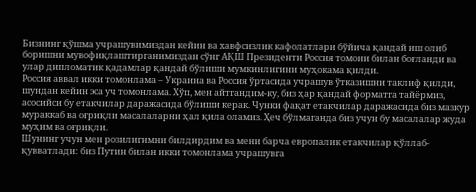Бизнинг қўшма учрашувимиздан кейин ва хавфсизлик кафолатлари бўйича қандай иш олиб боришни мувофиқлаштирганимиздан сўнг АҚШ Президенти Россия томони билан боғланди ва улар дипломатик қадамлар қандай бўлиши мумкинлигини муҳокама қилди.
Россия аввал икки томонлама – Украина ва Россия ўртасида учрашув ўтказишни таклиф қилди, шундан кейин эса уч томонлама. Хўп, мен айтгандим-ку, биз ҳар қандай форматга тайёрмиз, асосийси бу етакчилар даражасида бўлиши керак. Чунки фақат етакчилар даражасида биз мазкур мураккаб ва оғриқли масалаларни ҳал қила оламиз. Ҳеч бўлмаганда биз учун бу масалалар жуда муҳим ва оғриқли.
Шунинг учун мен розилигимни билдирдим ва мени барча европалик етакчилар қўллаб-қувватлади: биз Путин билан икки томонлама учрашувга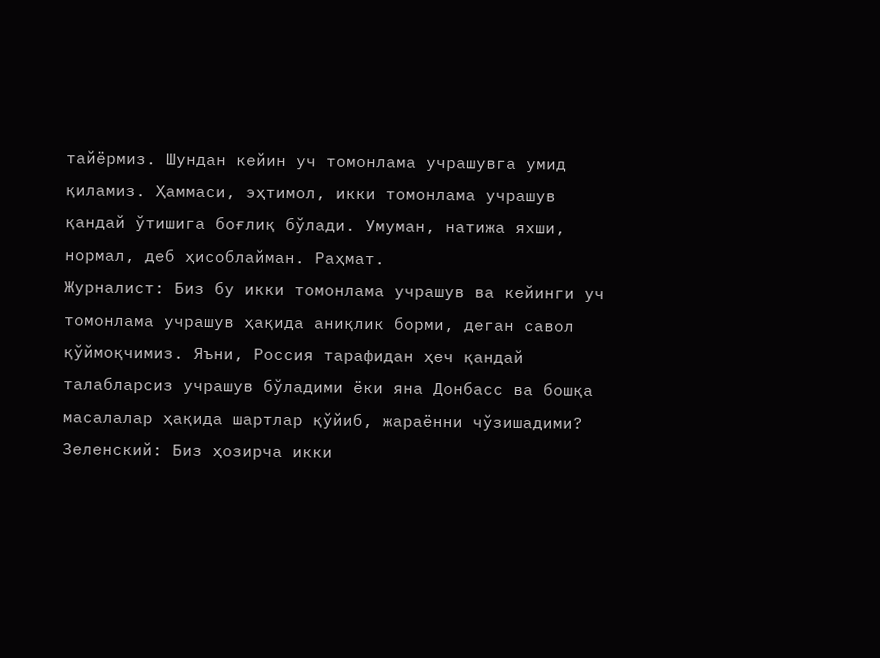тайёрмиз. Шундан кейин уч томонлама учрашувга умид қиламиз. Ҳаммаси, эҳтимол, икки томонлама учрашув қандай ўтишига боғлиқ бўлади. Умуман, натижа яхши, нормал, деб ҳисоблайман. Раҳмат.
Журналист: Биз бу икки томонлама учрашув ва кейинги уч томонлама учрашув ҳақида аниқлик борми, деган савол қўймоқчимиз. Яъни, Россия тарафидан ҳеч қандай талабларсиз учрашув бўладими ёки яна Донбасс ва бошқа масалалар ҳақида шартлар қўйиб, жараённи чўзишадими?
Зеленский: Биз ҳозирча икки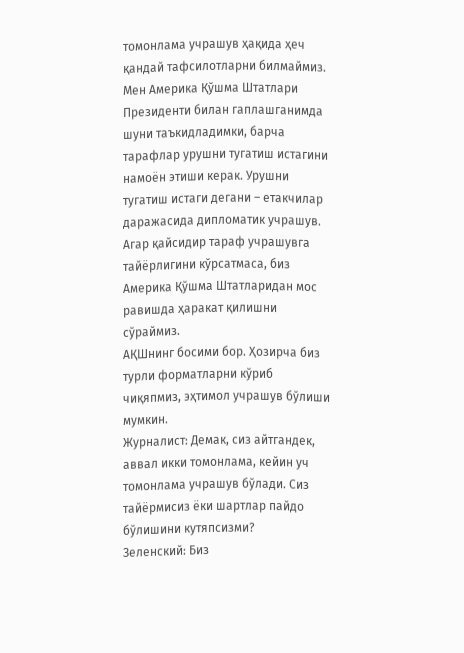томонлама учрашув ҳақида ҳеч қандай тафсилотларни билмаймиз. Мен Америка Қўшма Штатлари Президенти билан гаплашганимда шуни таъкидладимки, барча тарафлар урушни тугатиш истагини намоён этиши керак. Урушни тугатиш истаги дегани – етакчилар даражасида дипломатик учрашув. Агар қайсидир тараф учрашувга тайёрлигини кўрсатмаса, биз Америка Қўшма Штатларидан мос равишда ҳаракат қилишни сўраймиз.
АҚШнинг босими бор. Ҳозирча биз турли форматларни кўриб чиқяпмиз, эҳтимол учрашув бўлиши мумкин.
Журналист: Демак, сиз айтгандек, аввал икки томонлама, кейин уч томонлама учрашув бўлади. Сиз тайёрмисиз ёки шартлар пайдо бўлишини кутяпсизми?
Зеленский: Биз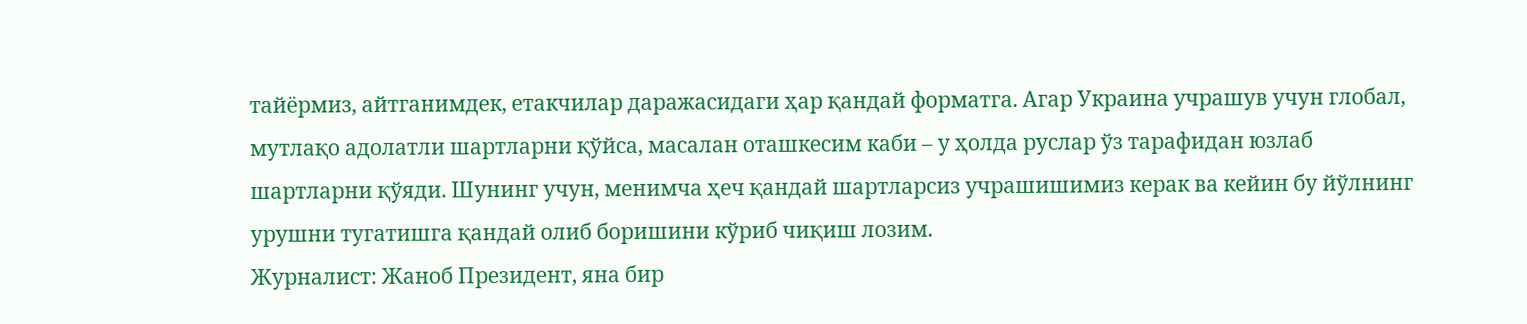тайёрмиз, айтганимдек, етакчилар даражасидаги ҳар қандай форматга. Агар Украина учрашув учун глобал, мутлақо адолатли шартларни қўйса, масалан оташкесим каби – у ҳолда руслар ўз тарафидан юзлаб шартларни қўяди. Шунинг учун, менимча ҳеч қандай шартларсиз учрашишимиз керак ва кейин бу йўлнинг урушни тугатишга қандай олиб боришини кўриб чиқиш лозим.
Журналист: Жаноб Президент, яна бир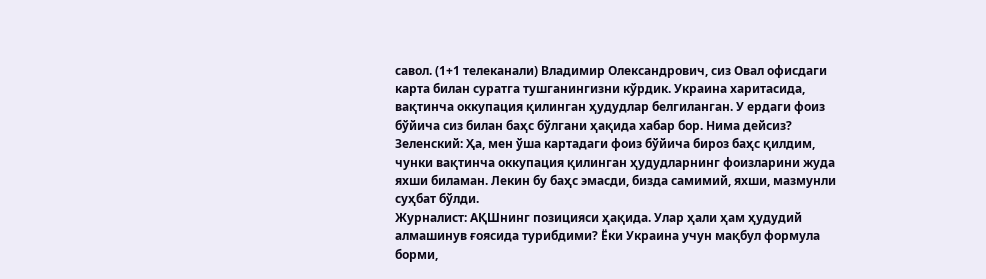савол. (1+1 телеканали) Владимир Олександрович, сиз Овал офисдаги карта билан суратга тушганингизни кўрдик. Украина харитасида, вақтинча оккупация қилинган ҳудудлар белгиланган. У ердаги фоиз бўйича сиз билан баҳс бўлгани ҳақида хабар бор. Нима дейсиз?
Зеленский: Ҳа, мен ўша картадаги фоиз бўйича бироз баҳс қилдим, чунки вақтинча оккупация қилинган ҳудудларнинг фоизларини жуда яхши биламан. Лекин бу баҳс эмасди, бизда самимий, яхши, мазмунли суҳбат бўлди.
Журналист: АҚШнинг позицияси ҳақида. Улар ҳали ҳам ҳудудий алмашинув ғоясида турибдими? Ёки Украина учун мақбул формула борми,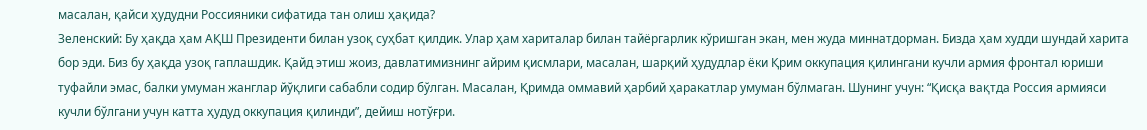масалан, қайси ҳудудни Россияники сифатида тан олиш ҳақида?
Зеленский: Бу ҳақда ҳам АҚШ Президенти билан узоқ суҳбат қилдик. Улар ҳам хариталар билан тайёргарлик кўришган экан, мен жуда миннатдорман. Бизда ҳам худди шундай харита бор эди. Биз бу ҳақда узоқ гаплашдик. Қайд этиш жоиз, давлатимизнинг айрим қисмлари, масалан, шарқий ҳудудлар ёки Қрим оккупация қилингани кучли армия фронтал юриши туфайли эмас, балки умуман жанглар йўқлиги сабабли содир бўлган. Масалан, Қримда оммавий ҳарбий ҳаракатлар умуман бўлмаган. Шунинг учун: “Қисқа вақтда Россия армияси кучли бўлгани учун катта ҳудуд оккупация қилинди”, дейиш нотўғри.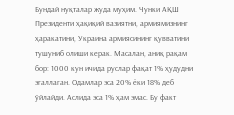Бундай нуқталар жуда муҳим. Чунки АҚШ Президенти ҳақиқий вазиятни, армиямизнинг ҳаракатини, Украина армиясининг қувватини тушуниб олиши керак. Масалан, аниқ рақам бор: 1000 кун ичида руслар фақат 1% ҳудудни эгаллаган. Одамлар эса 20% ёки 18% деб ўйлайди. Аслида эса 1% ҳам эмас. Бу факт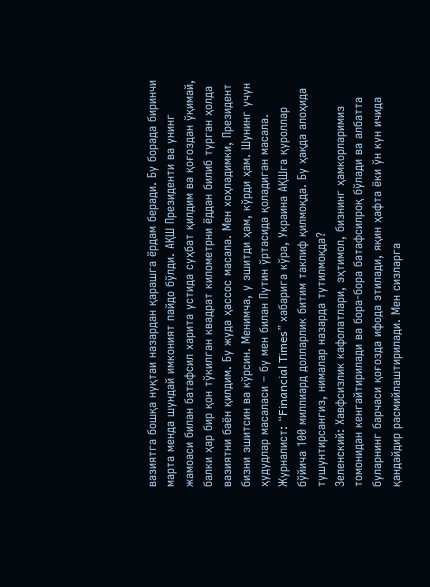вазиятга бошқа нуқтаи назардан қарашга ёрдам беради. Бу борада биринчи марта менда шундай имконият пайдо бўлди. АҚШ Президенти ва унинг жамоаси билан батафсил харита устида суҳбат қилдим ва қоғоздан ўқимай, балки ҳар бир қон тўкилган квадрат километрни ёддан билиб турган ҳолда вазиятни баён қилдим. Бу жуда ҳассос масала. Мен хоҳладимки, Президент бизни эшитсин ва кўрсин. Менимча, у эшитди ҳам, кўрди ҳам. Шунинг учун ҳудудлар масаласи – бу мен билан Путин ўртасида қоладиган масала.
Журналист: “Financial Times” хабарига кўра, Украина АҚШга қуроллар бўйича 100 миллиард долларлик битим таклиф қилмоқда. Бу ҳақда алоҳида тушунтирсангиз, нималар назарда тутилмоқда?
Зеленский: Хавфсизлик кафолатлари, эҳтимол, бизнинг ҳамкорларимиз томонидан кенгайтирилади ва бора-бора батафсилроқ бўлади ва албатта буларнинг барчаси қоғозда ифода этилади, яқин ҳафта ёки ўн кун ичида қандайдир расмийлаштирилади. Мен сизларга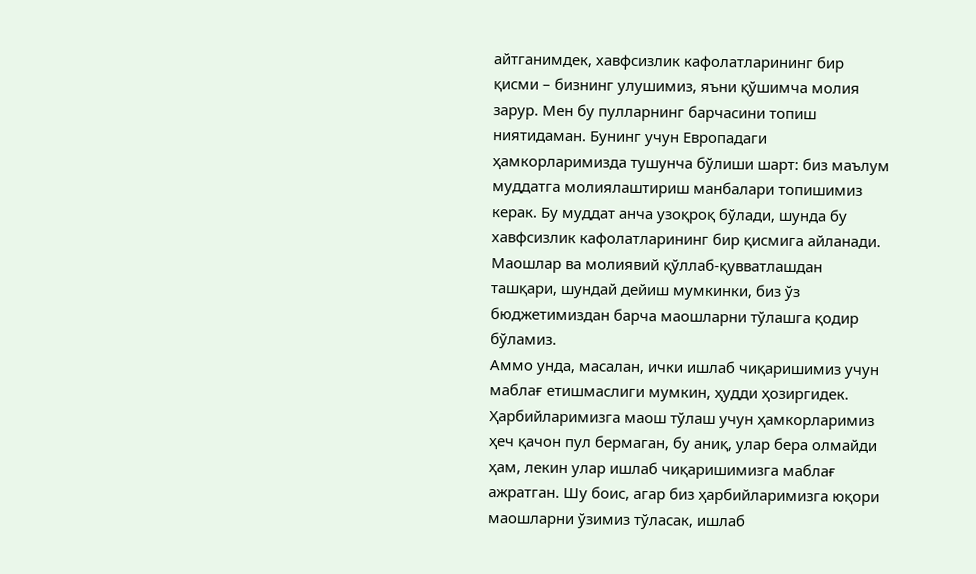айтганимдек, хавфсизлик кафолатларининг бир қисми – бизнинг улушимиз, яъни қўшимча молия зарур. Мен бу пулларнинг барчасини топиш ниятидаман. Бунинг учун Европадаги ҳамкорларимизда тушунча бўлиши шарт: биз маълум муддатга молиялаштириш манбалари топишимиз керак. Бу муддат анча узоқроқ бўлади, шунда бу хавфсизлик кафолатларининг бир қисмига айланади. Маошлар ва молиявий қўллаб-қувватлашдан ташқари, шундай дейиш мумкинки, биз ўз бюджетимиздан барча маошларни тўлашга қодир бўламиз.
Аммо унда, масалан, ички ишлаб чиқаришимиз учун маблағ етишмаслиги мумкин, ҳудди ҳозиргидек. Ҳарбийларимизга маош тўлаш учун ҳамкорларимиз ҳеч қачон пул бермаган, бу аниқ, улар бера олмайди ҳам, лекин улар ишлаб чиқаришимизга маблағ ажратган. Шу боис, агар биз ҳарбийларимизга юқори маошларни ўзимиз тўласак, ишлаб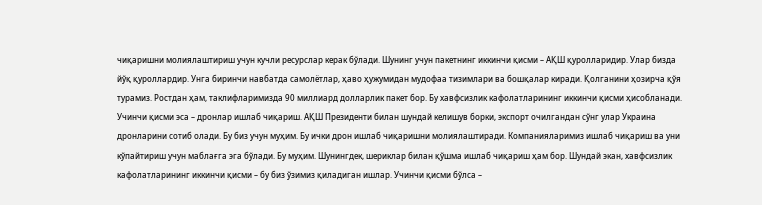чиқаришни молиялаштириш учун кучли ресурслар керак бўлади. Шунинг учун пакетнинг иккинчи қисми – АҚШ қуролларидир. Улар бизда йўқ қуроллардир. Унга биринчи навбатда самолётлар, ҳаво ҳужумидан мудофаа тизимлари ва бошқалар киради. Қолганини ҳозирча қўя турамиз. Ростдан ҳам, таклифларимизда 90 миллиард долларлик пакет бор. Бу хавфсизлик кафолатларининг иккинчи қисми ҳисобланади.
Учинчи қисми эса – дронлар ишлаб чиқариш. АҚШ Президенти билан шундай келишув борки, экспорт очилгандан сўнг улар Украина дронларини сотиб олади. Бу биз учун муҳим. Бу ички дрон ишлаб чиқаришни молиялаштиради. Компанияларимиз ишлаб чиқариш ва уни кўпайтириш учун маблағга эга бўлади. Бу муҳим. Шунингдек, шериклар билан қўшма ишлаб чиқариш ҳам бор. Шундай экан, хавфсизлик кафолатларининг иккинчи қисми – бу биз ўзимиз қиладиган ишлар. Учинчи қисми бўлса –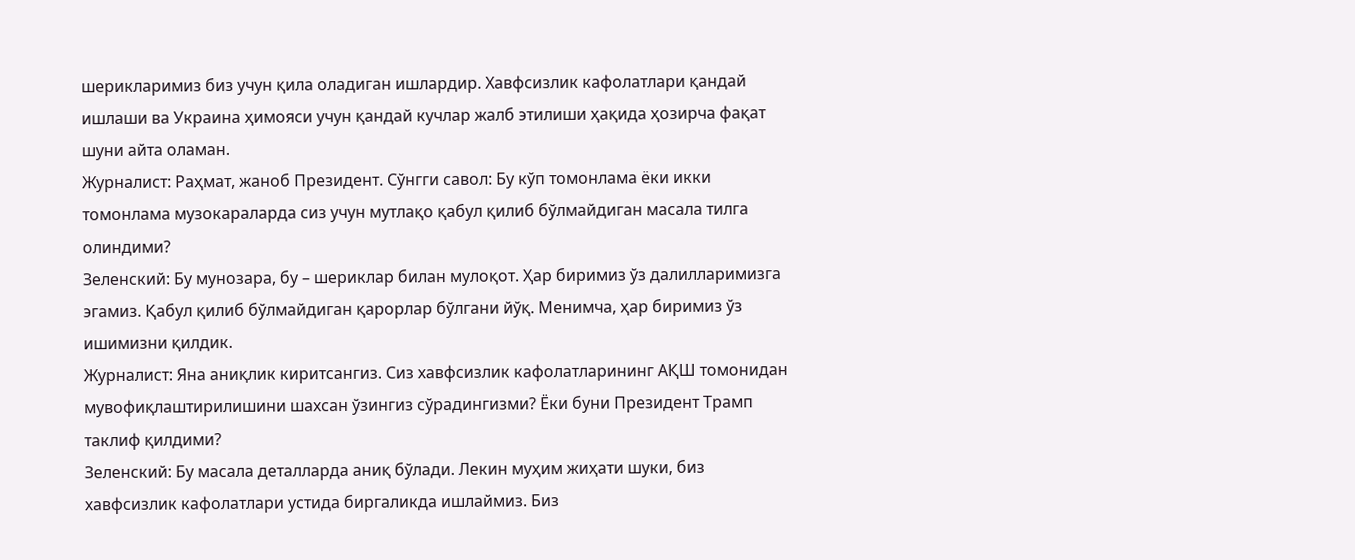шерикларимиз биз учун қила оладиган ишлардир. Хавфсизлик кафолатлари қандай ишлаши ва Украина ҳимояси учун қандай кучлар жалб этилиши ҳақида ҳозирча фақат шуни айта оламан.
Журналист: Раҳмат, жаноб Президент. Сўнгги савол: Бу кўп томонлама ёки икки томонлама музокараларда сиз учун мутлақо қабул қилиб бўлмайдиган масала тилга олиндими?
Зеленский: Бу мунозара, бу – шериклар билан мулоқот. Ҳар биримиз ўз далилларимизга эгамиз. Қабул қилиб бўлмайдиган қарорлар бўлгани йўқ. Менимча, ҳар биримиз ўз ишимизни қилдик.
Журналист: Яна аниқлик киритсангиз. Сиз хавфсизлик кафолатларининг АҚШ томонидан мувофиқлаштирилишини шахсан ўзингиз сўрадингизми? Ёки буни Президент Трамп таклиф қилдими?
Зеленский: Бу масала деталларда аниқ бўлади. Лекин муҳим жиҳати шуки, биз хавфсизлик кафолатлари устида биргаликда ишлаймиз. Биз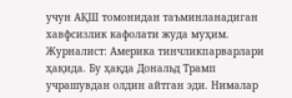учун АҚШ томонидан таъминланадиган хавфсизлик кафолати жуда муҳим.
Журналист: Америка тинчликпарварлари ҳақида. Бу ҳақда Дональд Трамп учрашувдан олдин айтган эди. Нималар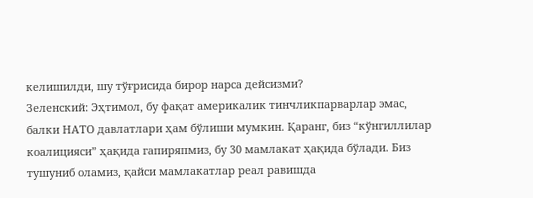келишилди, шу тўғрисида бирор нарса дейсизми?
Зеленский: Эҳтимол, бу фақат америкалик тинчликпарварлар эмас, балки НАТО давлатлари ҳам бўлиши мумкин. Қаранг, биз “кўнгиллилар коалицияси” ҳақида гапиряпмиз, бу 30 мамлакат ҳақида бўлади. Биз тушуниб оламиз, қайси мамлакатлар реал равишда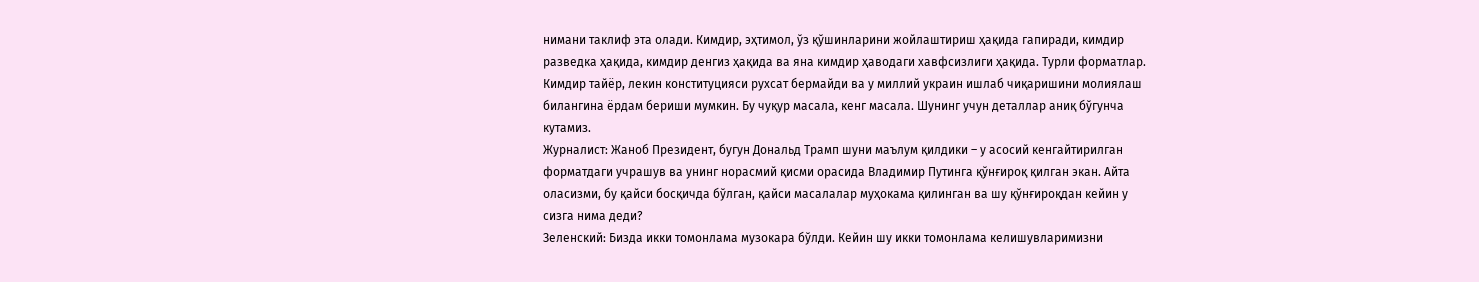нимани таклиф эта олади. Кимдир, эҳтимол, ўз қўшинларини жойлаштириш ҳақида гапиради, кимдир разведка ҳақида, кимдир денгиз ҳақида ва яна кимдир ҳаводаги хавфсизлиги ҳақида. Турли форматлар. Кимдир тайёр, лекин конституцияси рухсат бермайди ва у миллий украин ишлаб чиқаришини молиялаш билангина ёрдам бериши мумкин. Бу чуқур масала, кенг масала. Шунинг учун деталлар аниқ бўгунча кутамиз.
Журналист: Жаноб Президент, бугун Дональд Трамп шуни маълум қилдики – у асосий кенгайтирилган форматдаги учрашув ва унинг норасмий қисми орасида Владимир Путинга қўнғироқ қилган экан. Айта оласизми, бу қайси босқичда бўлган, қайси масалалар муҳокама қилинган ва шу қўнғироқдан кейин у сизга нима деди?
Зеленский: Бизда икки томонлама музокара бўлди. Кейин шу икки томонлама келишувларимизни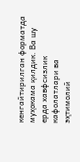кенгайтирилган форматда муҳокама қилдик. Ва шу ерда хавфсизлик кафолатлари ва эҳтимолий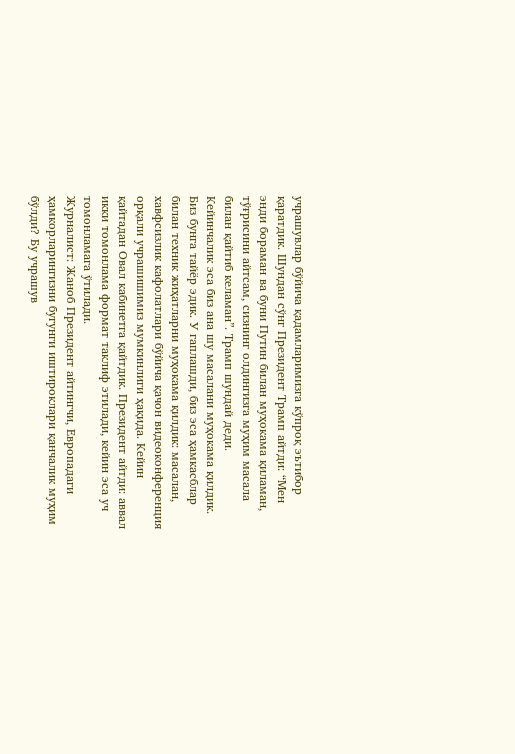учрашувлар бўйича қадамларимизга кўпроқ эътибор қаратдик. Шундан сўнг Президент Трамп айтди: “Мен энди бораман ва буни Путин билан муҳокама қиламан, тўғрисини айтсам, сизнинг олдингизга муҳим масала билан қайтиб келаман”. Трамп шундай деди.
Кейинчалик эса биз ана шу масалани муҳокама қилдик. Биз бунга тайёр эдик. У гаплашди, биз эса ҳамкасблар билан техник жиҳатларни муҳокама қилдик: масалан, хавфсизлик кафолатлари бўйича қачон видеоконференция орқали учрашишимиз мумкинлиги ҳақида. Кейин қайтадан Овал кабинетга қайтдик. Президент айтди: аввал икки томонлама формат таклиф этилади, кейин эса уч томонламага ўтилади.
Журналист: Жаноб Президент айтингчи, Европадаги ҳамкорларингизни бугунги иштироклари қанчалик муҳим бўлди? Бу учрашув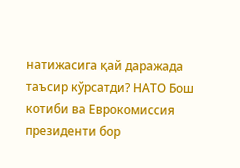натижасига қай даражада таъсир кўрсатди? НАТО Бош котиби ва Еврокомиссия президенти бор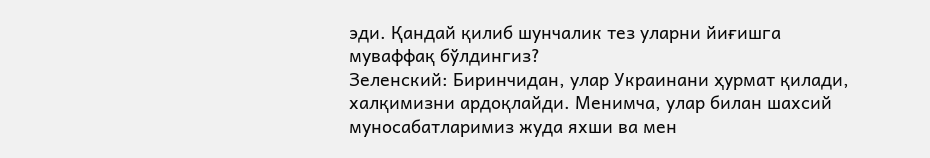эди. Қандай қилиб шунчалик тез уларни йиғишга муваффақ бўлдингиз?
Зеленский: Биринчидан, улар Украинани ҳурмат қилади, халқимизни ардоқлайди. Менимча, улар билан шахсий муносабатларимиз жуда яхши ва мен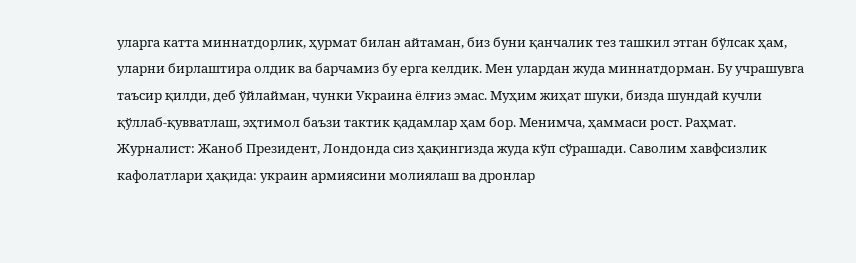уларга катта миннатдорлик, ҳурмат билан айтаман, биз буни қанчалик тез ташкил этган бўлсак ҳам, уларни бирлаштира олдик ва барчамиз бу ерга келдик. Мен улардан жуда миннатдорман. Бу учрашувга таъсир қилди, деб ўйлайман, чунки Украина ёлғиз эмас. Муҳим жиҳат шуки, бизда шундай кучли қўллаб-қувватлаш, эҳтимол баъзи тактик қадамлар ҳам бор. Менимча, ҳаммаси рост. Раҳмат.
Журналист: Жаноб Президент, Лондонда сиз ҳақингизда жуда кўп сўрашади. Саволим хавфсизлик кафолатлари ҳақида: украин армиясини молиялаш ва дронлар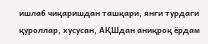ишлаб чиқаришдан ташқари, янги турдаги қуроллар, хусусан, АҚШдан аниқроқ ёрдам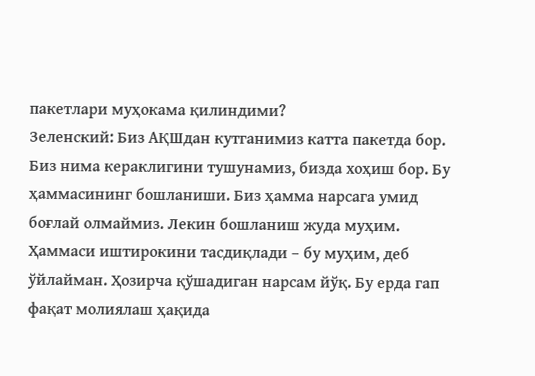пакетлари муҳокама қилиндими?
Зеленский: Биз АҚШдан кутганимиз катта пакетда бор. Биз нима кераклигини тушунамиз, бизда хоҳиш бор. Бу ҳаммасининг бошланиши. Биз ҳамма нарсага умид боғлай олмаймиз. Лекин бошланиш жуда муҳим. Ҳаммаси иштирокини тасдиқлади – бу муҳим, деб ўйлайман. Ҳозирча қўшадиган нарсам йўқ. Бу ерда гап фақат молиялаш ҳақида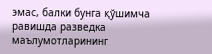эмас, балки бунга қўшимча равишда разведка маълумотларининг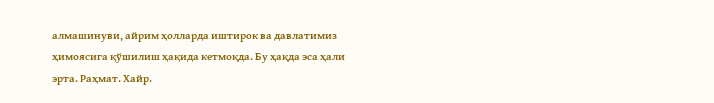алмашинуви, айрим ҳолларда иштирок ва давлатимиз ҳимоясига қўшилиш ҳақида кетмоқда. Бу ҳақда эса ҳали эрта. Раҳмат. Хайр.